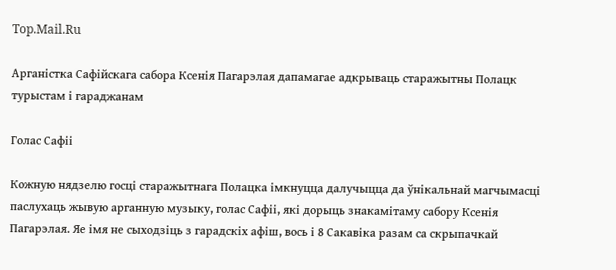Top.Mail.Ru

Арганістка Сафійскага сабора Ксенія Пагарэлая дапамагае адкрываць старажытны Полацк турыстам і гараджанам

Голас Сафіі

Кожную нядзелю госці старажытнага Полацка імкнуцца далучыцца да ўнікальнай магчымасці паслухаць жывую арганную музыку, голас Сафіі, які дорыць знакамітаму сабору Ксенія Пагарэлая. Яе імя не сыходзіць з гарадскіх афіш, вось і 8 Сакавіка разам са скрыпачкай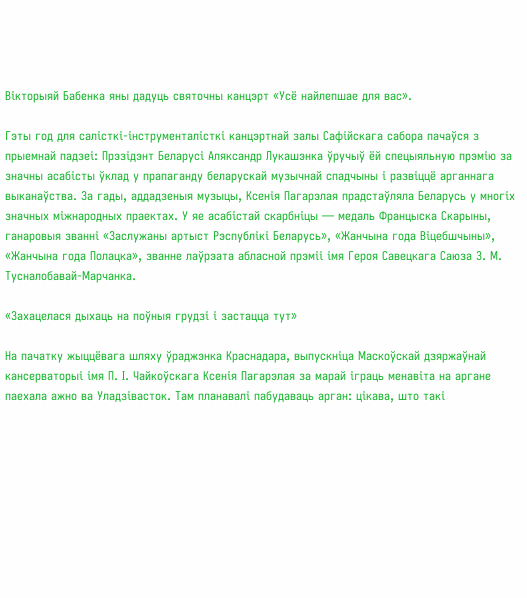Вікторыяй Бабенка яны дадуць святочны канцэрт «Усё найлепшае для вас».

Гэты год для салісткі-інструменталісткі канцэртнай залы Сафійскага сабора пачаўся з прыемнай падзеі: Прэзідэнт Беларусі Аляксандр Лукашэнка ўручыў ёй спецыяльную прэмію за значны асабісты ўклад у прапаганду беларускай музычнай спадчыны і развіццё арганнага выканаўства. За гады, аддадзеныя музыцы, Ксенія Пагарэлая прадстаўляла Беларусь у многіх значных міжнародных праектах. У яе асабістай скарбніцы — медаль Францыска Скарыны, ганаровыя званні «Заслужаны артыст Рэспублікі Беларусь», «Жанчына года Віцебшчыны», «Жанчына года Полацка», званне лаўрэата абласной прэміі імя Героя Савецкага Саюза З. М. Тусналобавай-Марчанка.

«Захацелася дыхаць на поўныя грудзі і застацца тут»

На пачатку жыццёвага шляху ўраджэнка Краснадара, выпускніца Маскоўскай дзяржаўнай кансерваторыі імя П. І. Чайкоўскага Ксенія Пагарэлая за марай іграць менавіта на аргане паехала ажно ва Уладзівасток. Там планавалі пабудаваць арган: цікава, што такі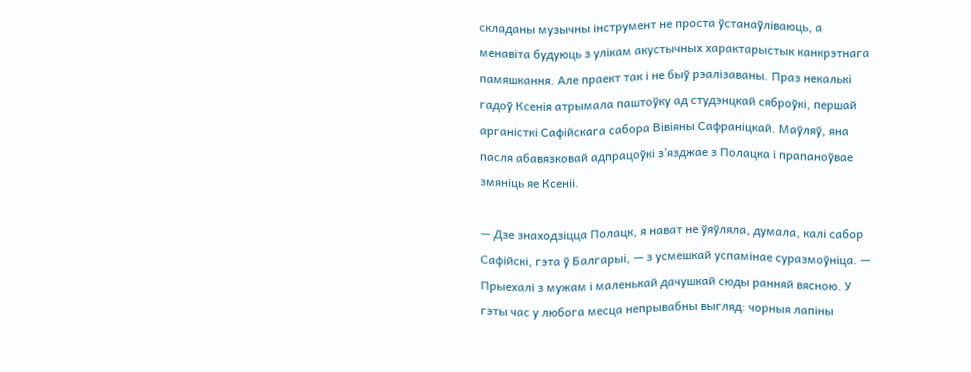складаны музычны інструмент не проста ўстанаўліваюць, а менавіта будуюць з улікам акустычных характарыстык канкрэтнага памяшкання. Але праект так і не быў рэалізаваны. Праз некалькі гадоў Ксенія атрымала паштоўку ад студэнцкай сяброўкі, першай арганісткі Сафійскага сабора Вівіяны Сафраніцкай. Маўляў, яна пасля абавязковай адпрацоўкі з’язджае з Полацка і прапаноўвае змяніць яе Ксеніі.

— Дзе знаходзіцца Полацк, я нават не ўяўляла, думала, калі сабор Сафійскі, гэта ў Балгарыі, — з усмешкай успамінае суразмоўніца. — Прыехалі з мужам і маленькай дачушкай сюды ранняй вясною. У гэты час у любога месца непрывабны выгляд: чорныя лапіны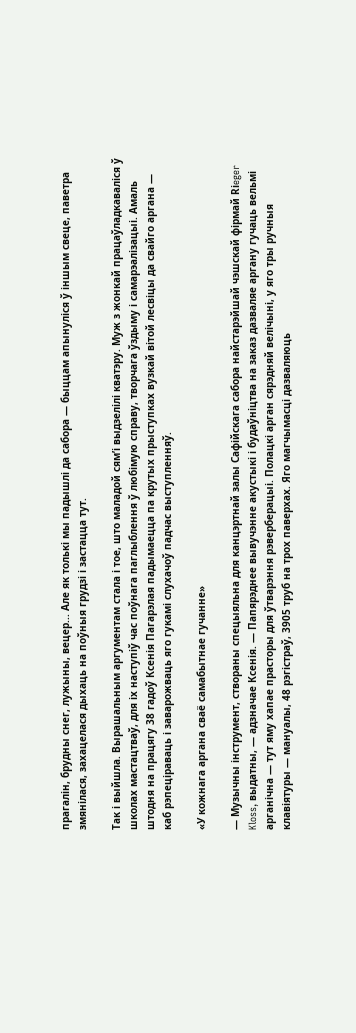прагалін, брудны снег, лужыны, вецер... Але як толькі мы падышлі да сабора — быццам апынуліся ў іншым свеце, паветра змянілася, захацелася дыхаць на поўныя грудзі і застацца тут.

Так і выйшла. Вырашальным аргументам стала і тое, што маладой сям’і выдзелілі кватэру. Муж з жонкай працаўладкаваліся ў школах мастацтваў, для іх наступіў час поўнага паглыблення ў любімую справу, творчага ўздыму і самарэалізацыі. Амаль штодня на працягу 38 гадоў Ксенія Пагарэлая падымаецца па крутых прыступках вузкай вітой лесвіцы да свайго аргана — каб рэпеціраваць і заварожваць яго гукамі слухачоў падчас выступленняў.

«У кожнага аргана сваё самабытнае гучанне»

— Музычны інструмент, створаны спецыяльна для канцэртнай залы Сафійскага сабора найстарэйшай чэшскай фірмай Rіeger Kloss, выдатны, — адзначае Ксенія. — Папярэднее вывучэнне акустыкі і будаўніцтва на заказ дазваляе аргану гучаць вельмі арганічна — тут яму хапае прасторы для ўтварэння рэверберацыі. Полацкі арган сярэдняй велічыні, у яго тры ручныя клавіятуры — мануалы, 48 рэгістраў, 3905 труб на трох паверхах. Яго магчымасці дазваляюць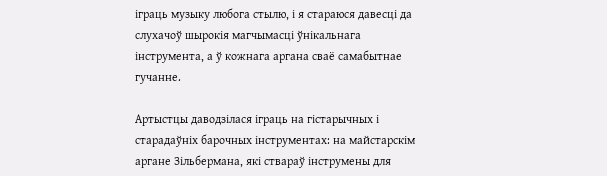іграць музыку любога стылю, і я стараюся давесці да слухачоў шырокія магчымасці ўнікальнага інструмента, а ў кожнага аргана сваё самабытнае гучанне.

Артыстцы даводзілася іграць на гістарычных і старадаўніх барочных інструментах: на майстарскім аргане Зільбермана, які ствараў інструмены для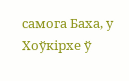самога Баха, у Хоўкірхе ў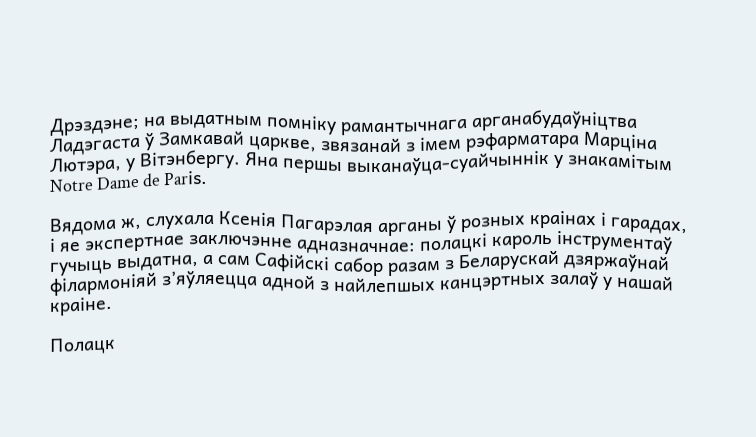Дрэздэне; на выдатным помніку рамантычнага арганабудаўніцтва Ладэгаста ў Замкавай царкве, звязанай з імем рэфарматара Марціна Лютэра, у Вітэнбергу. Яна першы выканаўца-суайчыннік у знакамітым Notre Dame de Parіs.

Вядома ж, слухала Ксенія Пагарэлая арганы ў розных краінах і гарадах, і яе экспертнае заключэнне адназначнае: полацкі кароль інструментаў гучыць выдатна, а сам Сафійскі сабор разам з Беларускай дзяржаўнай філармоніяй з’яўляецца адной з найлепшых канцэртных залаў у нашай краіне.

Полацк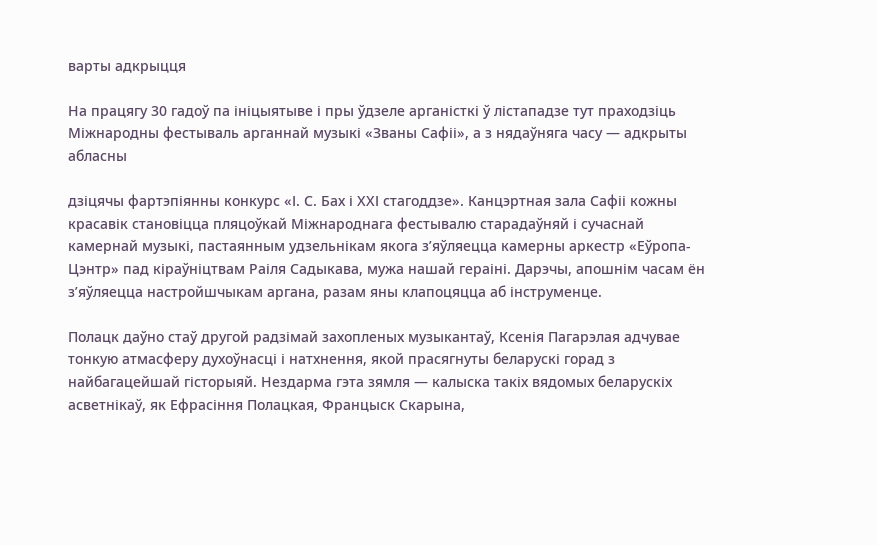варты адкрыцця

На працягу 30 гадоў па ініцыятыве і пры ўдзеле арганісткі ў лістападзе тут праходзіць Міжнародны фестываль арганнай музыкі «Званы Сафіі», а з нядаўняга часу — адкрыты абласны

дзіцячы фартэпіянны конкурс «І. С. Бах і ХХІ стагоддзе». Канцэртная зала Сафіі кожны красавік становіцца пляцоўкай Міжнароднага фестывалю старадаўняй і сучаснай камернай музыкі, пастаянным удзельнікам якога з’яўляецца камерны аркестр «Еўропа-Цэнтр» пад кіраўніцтвам Раіля Садыкава, мужа нашай гераіні. Дарэчы, апошнім часам ён з’яўляецца настройшчыкам аргана, разам яны клапоцяцца аб інструменце.

Полацк даўно стаў другой радзімай захопленых музыкантаў, Ксенія Пагарэлая адчувае тонкую атмасферу духоўнасці і натхнення, якой прасягнуты беларускі горад з найбагацейшай гісторыяй. Нездарма гэта зямля — калыска такіх вядомых беларускіх асветнікаў, як Ефрасіння Полацкая, Францыск Скарына,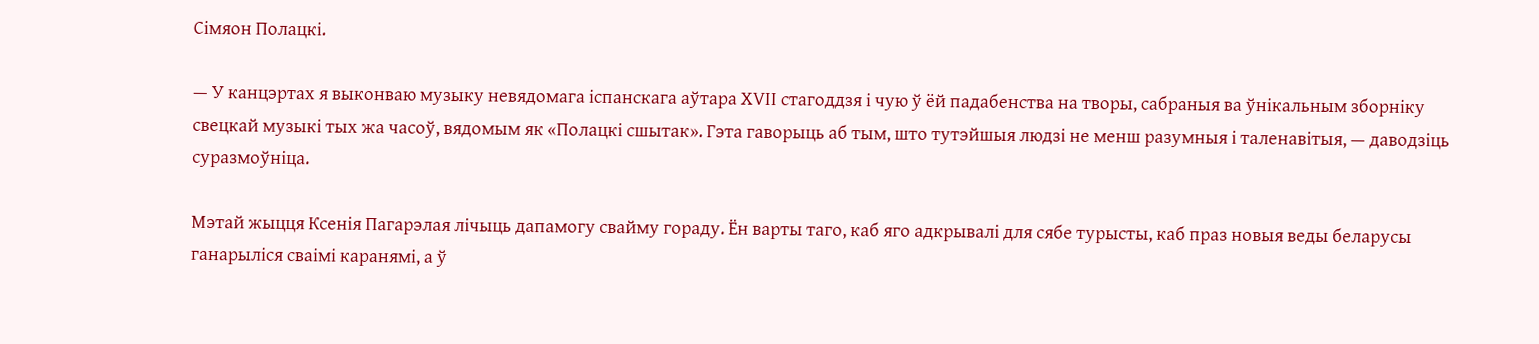Сімяон Полацкі.

— У канцэртах я выконваю музыку невядомага іспанскага аўтара XVІІ стагоддзя і чую ў ёй падабенства на творы, сабраныя ва ўнікальным зборніку свецкай музыкі тых жа часоў, вядомым як «Полацкі сшытак». Гэта гаворыць аб тым, што тутэйшыя людзі не менш разумныя і таленавітыя, — даводзіць суразмоўніца.

Мэтай жыцця Ксенія Пагарэлая лічыць дапамогу свайму гораду. Ён варты таго, каб яго адкрывалі для сябе турысты, каб праз новыя веды беларусы ганарыліся сваімі каранямі, а ў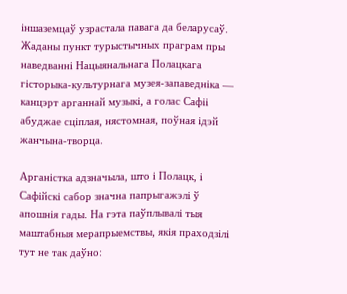іншаземцаў узрастала павага да беларусаў. Жаданы пункт турыстычных праграм пры наведванні Нацыянальнага Полацкага гісторыка-культурнага музея-запаведніка — канцэрт арганнай музыкі, а голас Сафіі абуджае сціплая, нястомная, поўная ідэй жанчына-творца.

Арганістка адзначыла, што і Полацк, і Сафійскі сабор значна папрыгажэлі ў апошнія гады. На гэта паўплывалі тыя маштабныя мерапрыемствы, якія праходзілі тут не так даўно: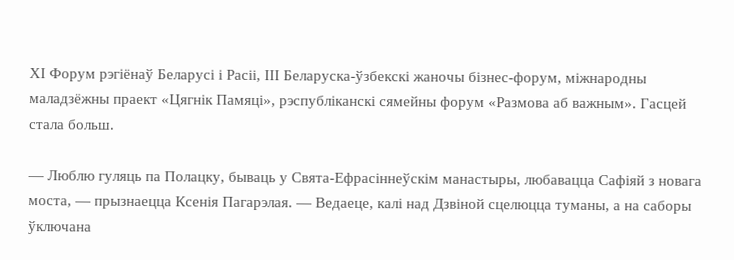ХІ Форум рэгіёнаў Беларусі і Расіі, ІІІ Беларуска-ўзбекскі жаночы бізнес-форум, міжнародны маладзёжны праект «Цягнік Памяці», рэспубліканскі сямейны форум «Размова аб важным». Гасцей стала больш.

— Люблю гуляць па Полацку, бываць у Свята-Ефрасіннеўскім манастыры, любавацца Сафіяй з новага моста, — прызнаецца Ксенія Пагарэлая. — Ведаеце, калі над Дзвіной сцелюцца туманы, а на саборы ўключана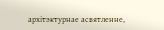архітэктурнае асвятленне,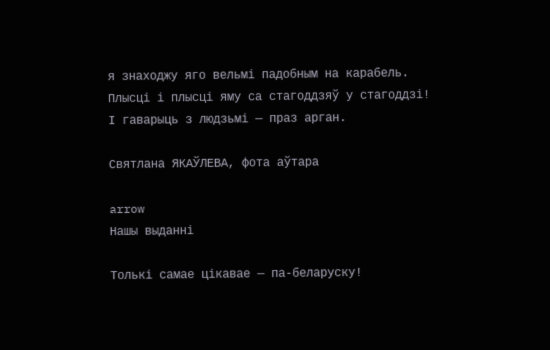я знаходжу яго вельмі падобным на карабель. Плысці і плысці яму са стагоддзяў у стагоддзі! І гаварыць з людзьмі — праз арган.

Святлана ЯКАЎЛЕВА, фота аўтара

arrow
Нашы выданні

Толькі самае цікавае — па-беларуску!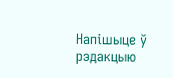Напішыце ў рэдакцыю